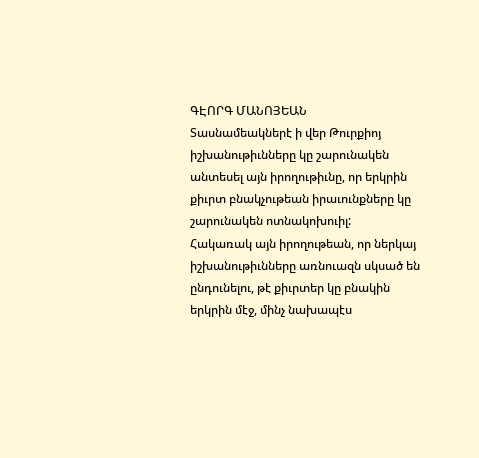ԳԷՈՐԳ ՄԱՆՈՅԵԱՆ
Տասնամեակներէ ի վեր Թուրքիոյ իշխանութիւնները կը շարունակեն անտեսել այն իրողութիւնը, որ երկրին քիւրտ բնակչութեան իրաւունքները կը շարունակեն ոտնակոխուիլ:
Հակառակ այն իրողութեան, որ ներկայ իշխանութիւնները առնուազն սկսած են ընդունելու, թէ քիւրտեր կը բնակին երկրին մէջ, մինչ նախապէս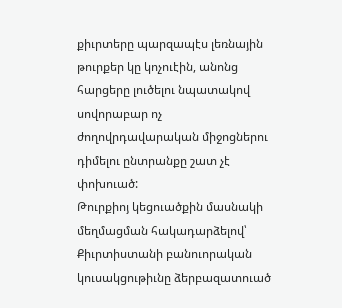քիւրտերը պարզապէս լեռնային թուրքեր կը կոչուէին, անոնց հարցերը լուծելու նպատակով սովորաբար ոչ ժողովրդավարական միջոցներու դիմելու ընտրանքը շատ չէ փոխուած:
Թուրքիոյ կեցուածքին մասնակի մեղմացման հակադարձելով՝ Քիւրտիստանի բանուորական կուսակցութիւնը ձերբազատուած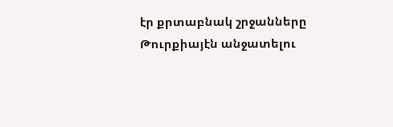էր քրտաբնակ շրջանները Թուրքիայէն անջատելու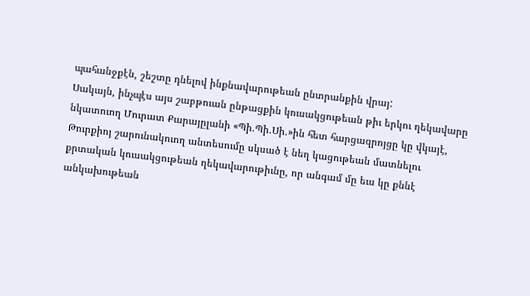պահանջքէն, շեշտը դնելով ինքնավարութեան ընտրանքին վրայ:
Սակայն, ինչպէս այս շաբթուան ընթացքին կուսակցութեան թիւ երկու ղեկավարը նկատուող Մուրատ Քարայըլանի «Պի.Պի.Սի.»ին հետ հարցազրոյցը կը վկայէ, Թուրքիոյ շարունակուող անտեսումը սկսած է նեղ կացութեան մատնելու քրտական կուսակցութեան ղեկավարութիւնը, որ անգամ մը եւս կը քննէ անկախութեան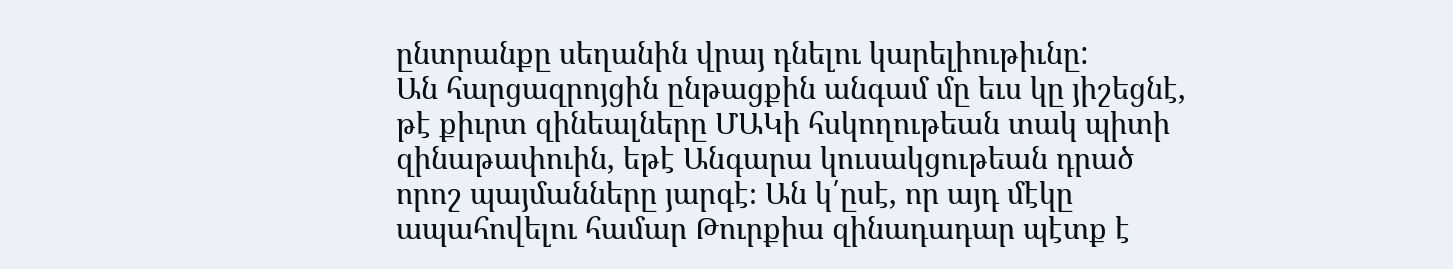ընտրանքը սեղանին վրայ դնելու կարելիութիւնը:
Ան հարցազրոյցին ընթացքին անգամ մը եւս կը յիշեցնէ, թէ քիւրտ զինեալները ՄԱԿի հսկողութեան տակ պիտի զինաթափուին, եթէ Անգարա կուսակցութեան դրած որոշ պայմանները յարգէ։ Ան կ՛ըսէ, որ այդ մէկը ապահովելու համար Թուրքիա զինադադար պէտք է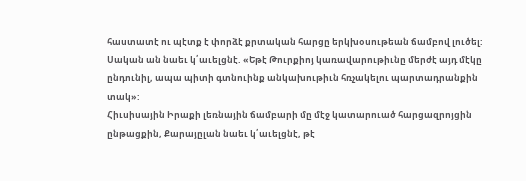հաստատէ ու պէտք է փորձէ քրտական հարցը երկխօսութեան ճամբով լուծել:
Սական ան նաեւ կ՛աւելցնէ. «Եթէ Թուրքիոյ կառավարութիւնը մերժէ այդ մէկը ընդունիլ, ապա պիտի գտնուինք անկախութիւն հռչակելու պարտադրանքին տակ»:
Հիւսիսային Իրաքի լեռնային ճամբարի մը մէջ կատարուած հարցազրոյցին ընթացքին, Քարայըլան նաեւ կ՛աւելցնէ, թէ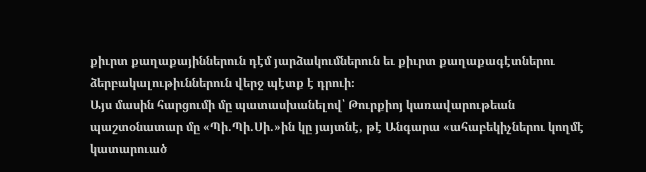քիւրտ քաղաքայիններուն դէմ յարձակումներուն եւ քիւրտ քաղաքագէտներու ձերբակալութիւններուն վերջ պէտք է դրուի։
Այս մասին հարցումի մը պատասխանելով՝ Թուրքիոյ կառավարութեան պաշտօնատար մը «Պի.Պի.Սի.»ին կը յայտնէ, թէ Անգարա «ահաբեկիչներու կողմէ կատարուած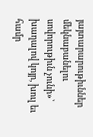յայտարարութիւններ մեկնաբանելու սովորութիւն չունի»՝ խաղալով կոյր, խուլ եւ համր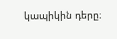կապիկին դերը։